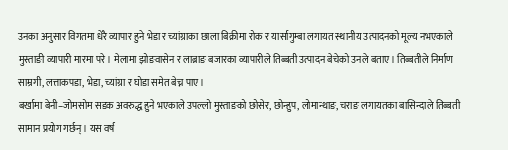उनका अनुसार विगतमा धेरै व्यापार हुने भेडा र च्यांग्राका छाला बिक्रीमा रोक र यार्सागुम्बा लगायत स्थानीय उत्पादनको मूल्य नभएकाले मुस्ताङी व्यापारी मारमा परे। मेलामा झोङवासेन र लाब्राङ बजारका व्यापारीले तिब्बती उत्पादन बेचेको उनले बताए। तिब्बतीले निर्माण साम्रगी, लत्ताकपडा, भेडा, च्यांग्रा र घोडा समेत बेच्न पाए।
बर्खामा बेनी–जोमसोम सडक अवरुद्ध हुने भएकाले उपल्लो मुस्ताङको छोसेर, छोन्हुप, लोमान्थाङ, चराङ लगायतका बासिन्दाले तिब्बती सामान प्रयोग गर्छन्। यस वर्ष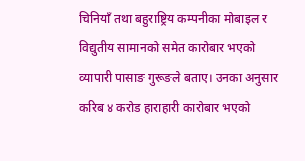चिनियाँ तथा बहुराष्ट्रिय कम्पनीका मोबाइल र विद्युतीय सामानको समेत कारोबार भएको व्यापारी पासाङ गुरूङले बताए। उनका अनुसार करिब ४ करोड हाराहारी कारोबार भएको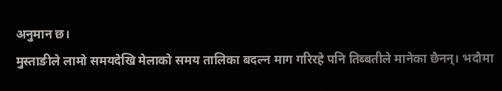अनुमान छ।
मुस्ताङीले लामो समयदेखि मेलाको समय तालिका बदल्न माग गरिरहे पनि तिब्बतीले मानेका छैनन्। भदौमा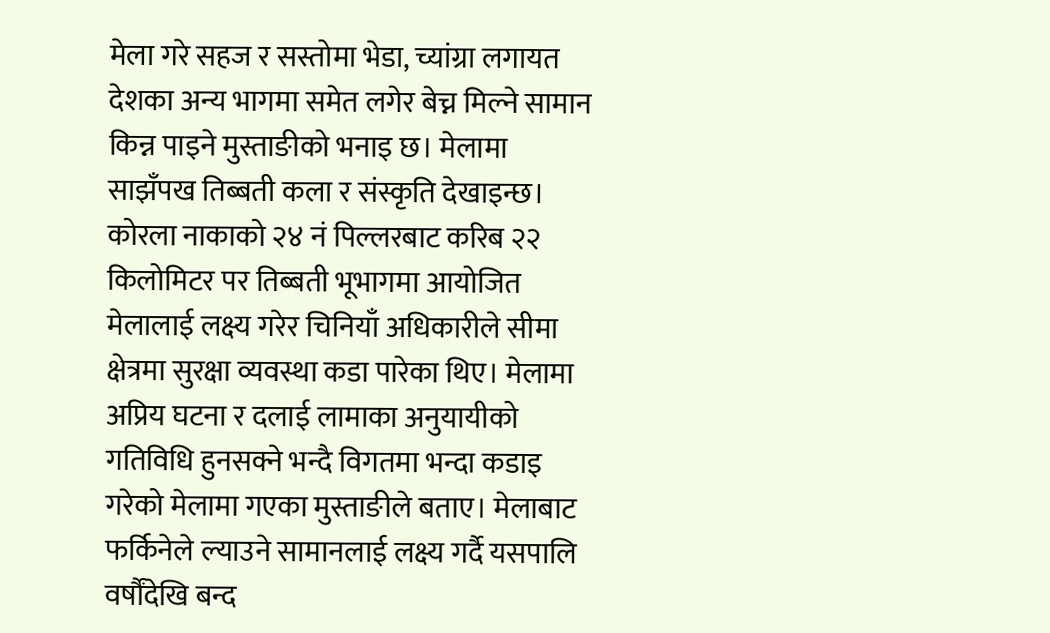मेला गरे सहज र सस्तोमा भेडा, च्यांग्रा लगायत देशका अन्य भागमा समेत लगेर बेच्न मिल्ने सामान किन्न पाइने मुस्ताङीको भनाइ छ। मेलामा साझँपख तिब्बती कला र संस्कृति देखाइन्छ।
कोरला नाकाको २४ नं पिल्लरबाट करिब २२ किलोमिटर पर तिब्बती भूभागमा आयोजित मेलालाई लक्ष्य गरेर चिनियाँ अधिकारीले सीमा क्षेत्रमा सुरक्षा व्यवस्था कडा पारेका थिए। मेलामा अप्रिय घटना र दलाई लामाका अनुयायीको गतिविधि हुनसक्ने भन्दै विगतमा भन्दा कडाइ गरेको मेलामा गएका मुस्ताङीले बताए। मेलाबाट फर्किनेले ल्याउने सामानलाई लक्ष्य गर्दै यसपालि वर्षौंदेखि बन्द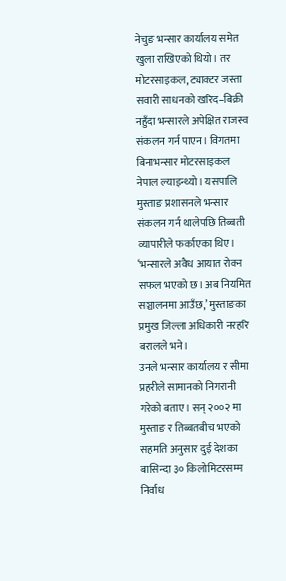नेचुङ भन्सार कार्यालय समेत खुला राखिएको थियो। तर मोटरसाइकल, ट्याक्टर जस्ता सवारी साधनको खरिद–बिक्री नहुँदा भन्सारले अपेक्षित राजस्व संकलन गर्न पाएन। विगतमा बिनाभन्सार मोटरसाइकल नेपाल ल्याइन्थ्यो। यसपालि मुस्ताङ प्रशासनले भन्सार संकलन गर्न थालेपछि तिब्बती व्यापारीले फर्काएका थिए। ‘भन्सारले अवैध आयात रोक्न सफल भएको छ। अब नियमित सञ्चालनमा आउँछ,’ मुस्ताङका प्रमुख जिल्ला अधिकारी नरहरि बरालले भने।
उनले भन्सार कार्यालय र सीमा प्रहरीले सामानको निगरानी गरेको बताए। सन् २००२ मा मुस्ताङ र तिब्बतबीच भएको सहमति अनुसार दुई देशका बासिन्दा ३० किलोमिटरसम्म निर्वाध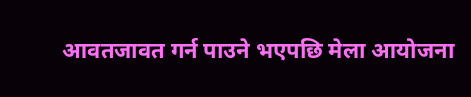आवतजावत गर्न पाउने भएपछि मेला आयोजना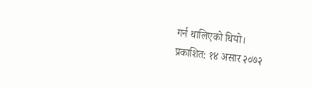गर्न थालिएको थियो।
प्रकाशित: १४ असार २०७२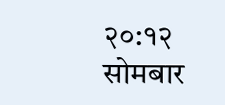२०:१२ सोमबार